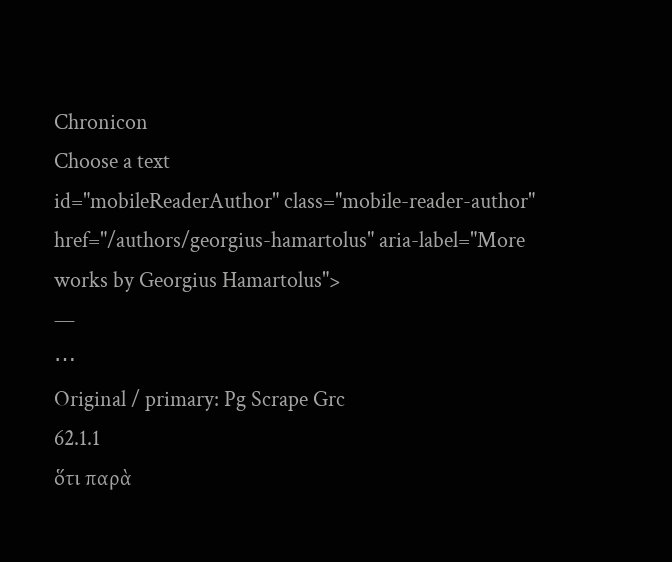Chronicon
Choose a text
id="mobileReaderAuthor" class="mobile-reader-author" href="/authors/georgius-hamartolus" aria-label="More works by Georgius Hamartolus">
—
⋯
Original / primary: Pg Scrape Grc
62.1.1
ὅτι παρὰ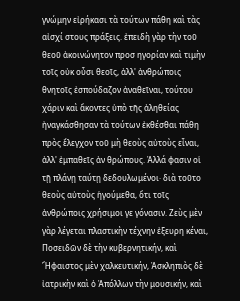γνώμην εἰρήκασι τὰ τούτων πάθη καὶ τὰς αἰσχί στους πράξεις. ἐπειδὴ γὰρ τὴν τοῦ θεοῦ ἀκοινώνητον προσ ηγορίαν καὶ τιμὴν τοῖς οὐκ οὖσι θεοῖς, ἀλλ' ἀνθρώποις θνητοῖς ἐσπούδαζον ἀναθεῖναι, τούτου χάριν καὶ ἄκοντες ὑπὸ τῆς ἀληθείας ἠναγκάσθησαν τὰ τούτων ἐκθέσθαι πάθη πρὸς ἔλεγχον τοῦ μὴ θεοὺς αὐτοὺς εἶναι, ἀλλ' ἐμπαθεῖς ἀν θρώπους. Ἀλλά φασιν οἱ τῇ πλάνῃ ταύτῃ δεδουλωμένοι· διὰ τοῦτο θεοὺς αὐτοὺς ἡγούμεθα, ὅτι τοῖς ἀνθρώποις χρήσιμοι γε γόνασιν. Ζεὺς μὲν γὰρ λέγεται πλαστικὴν τέχνην ἐξευρη κέναι, Ποσειδῶν δὲ τὴν κυβερνητικήν, καὶ Ἥφαιστος μὲν χαλκευτικήν, Ἀσκληπιὸς δὲ ἰατρικὴν καὶ ὁ Ἀπόλλων τὴν μουσικήν, καὶ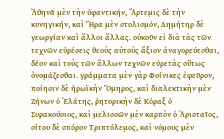Ἀθηνᾶ μὲν τὴν ὑφαντικήν, Ἄρτεμις δὲ τὴν κυνηγικήν, καὶ Ἥρα μὲν στολισμόν, Δημήτηρ δὲ γεωργίαν καὶ ἄλλοι ἄλλας. οὐκοῦν εἰ διὰ τὰς τῶν τεχνῶν εὑρέσεις θεοὺς αὐτοὺς ἄξιον ἀναγορεύεσθαι, δέον καὶ τοὺς τῶν ἄλλων τεχνῶν εὑρετὰς οὕτως ὀνομάζεσθαι. γράμματα μὲν γὰρ Φοίνικες ἐφεῦρον, ποίησιν δὲ ἡρωϊκὴν Ὅμηρος, καὶ διαλεκτικὴν μὲν Ζήνων ὁ Ἐλάτης, ῥητορικὴν δὲ Κόραξ ὁ Συρακούσιος, καὶ μελισσῶν μὲν καρπὸν ὁ Ἀρισταῖος, σίτου δὲ σπόρον Τριπτόλεμος, καὶ νόμους μὲν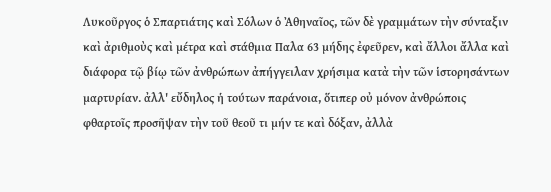Λυκοῦργος ὁ Σπαρτιάτης καὶ Σόλων ὁ Ἀθηναῖος, τῶν δὲ γραμμάτων τὴν σύνταξιν καὶ ἀριθμοὺς καὶ μέτρα καὶ στάθμια Παλα 63 μήδης ἐφεῦρεν, καὶ ἄλλοι ἄλλα καὶ διάφορα τῷ βίῳ τῶν ἀνθρώπων ἀπήγγειλαν χρήσιμα κατὰ τὴν τῶν ἱστορησάντων μαρτυρίαν. ἀλλ' εὔδηλος ἡ τούτων παράνοια, ὅτιπερ οὐ μόνον ἀνθρώποις φθαρτοῖς προσῆψαν τὴν τοῦ θεοῦ τι μήν τε καὶ δόξαν, ἀλλὰ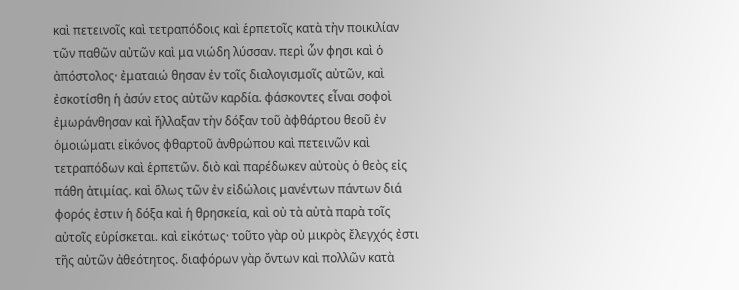καὶ πετεινοῖς καὶ τετραπόδοις καὶ ἑρπετοῖς κατὰ τὴν ποικιλίαν τῶν παθῶν αὐτῶν καὶ μα νιώδη λύσσαν. περὶ ὧν φησι καὶ ὁ ἀπόστολος· ἐματαιώ θησαν ἐν τοῖς διαλογισμοῖς αὐτῶν, καὶ ἐσκοτίσθη ἡ ἀσύν ετος αὐτῶν καρδία. φάσκοντες εἶναι σοφοὶ ἐμωράνθησαν καὶ ἤλλαξαν τὴν δόξαν τοῦ ἀφθάρτου θεοῦ ἐν ὁμοιώματι εἰκόνος φθαρτοῦ ἀνθρώπου καὶ πετεινῶν καὶ τετραπόδων καὶ ἑρπετῶν. διὸ καὶ παρέδωκεν αὐτοὺς ὁ θεὸς εἰς πάθη ἀτιμίας. καὶ ὅλως τῶν ἐν εἰδώλοις μανέντων πάντων διά φορός ἐστιν ἡ δόξα καὶ ἡ θρησκεία, καὶ οὐ τὰ αὐτὰ παρὰ τοῖς αὐτοῖς εὑρίσκεται. καὶ εἰκότως· τοῦτο γὰρ οὐ μικρὸς ἔλεγχός ἐστι τῆς αὐτῶν ἀθεότητος. διαφόρων γὰρ ὄντων καὶ πολλῶν κατὰ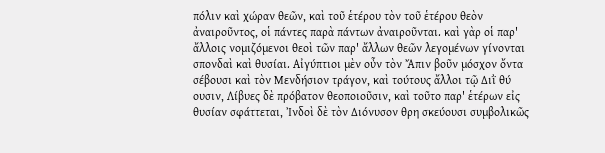πόλιν καὶ χώραν θεῶν, καὶ τοῦ ἑτέρου τὸν τοῦ ἑτέρου θεὸν ἀναιροῦντος, οἱ πάντες παρὰ πάντων ἀναιροῦνται. καὶ γὰρ οἱ παρ' ἄλλοις νομιζόμενοι θεοὶ τῶν παρ' ἄλλων θεῶν λεγομένων γίνονται σπονδαὶ καὶ θυσίαι. Αἰγύπτιοι μὲν οὖν τὸν Ἄπιν βοῦν μόσχον ὄντα σέβουσι καὶ τὸν Μενδήσιον τράγον, καὶ τούτους ἄλλοι τῷ Διῒ θύ ουσιν, Λίβυες δὲ πρόβατον θεοποιοῦσιν, καὶ τοῦτο παρ' ἑτέρων εἰς θυσίαν σφάττεται, Ἰνδοὶ δὲ τὸν Διόνυσον θρη σκεύουσι συμβολικῶς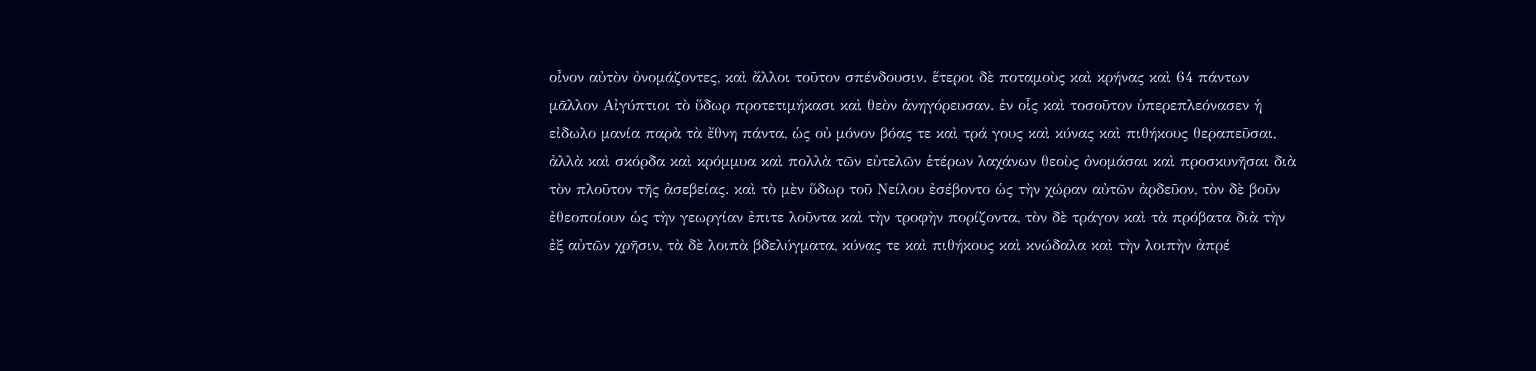οἶνον αὐτὸν ὀνομάζοντες, καὶ ἄλλοι τοῦτον σπένδουσιν. ἕτεροι δὲ ποταμοὺς καὶ κρήνας καὶ 64 πάντων μᾶλλον Αἰγύπτιοι τὸ ὕδωρ προτετιμήκασι καὶ θεὸν ἀνηγόρευσαν. ἐν οἷς καὶ τοσοῦτον ὑπερεπλεόνασεν ἡ εἰδωλο μανία παρὰ τὰ ἔθνη πάντα, ὡς οὐ μόνον βόας τε καὶ τρά γους καὶ κύνας καὶ πιθήκους θεραπεῦσαι, ἀλλὰ καὶ σκόρδα καὶ κρόμμυα καὶ πολλὰ τῶν εὐτελῶν ἑτέρων λαχάνων θεοὺς ὀνομάσαι καὶ προσκυνῆσαι διὰ τὸν πλοῦτον τῆς ἀσεβείας. καὶ τὸ μὲν ὕδωρ τοῦ Νείλου ἐσέβοντο ὡς τὴν χώραν αὐτῶν ἀρδεῦον, τὸν δὲ βοῦν ἐθεοποίουν ὡς τὴν γεωργίαν ἐπιτε λοῦντα καὶ τὴν τροφὴν πορίζοντα, τὸν δὲ τράγον καὶ τὰ πρόβατα διὰ τὴν ἐξ αὐτῶν χρῆσιν, τὰ δὲ λοιπὰ βδελύγματα, κύνας τε καὶ πιθήκους καὶ κνώδαλα καὶ τὴν λοιπὴν ἀπρέ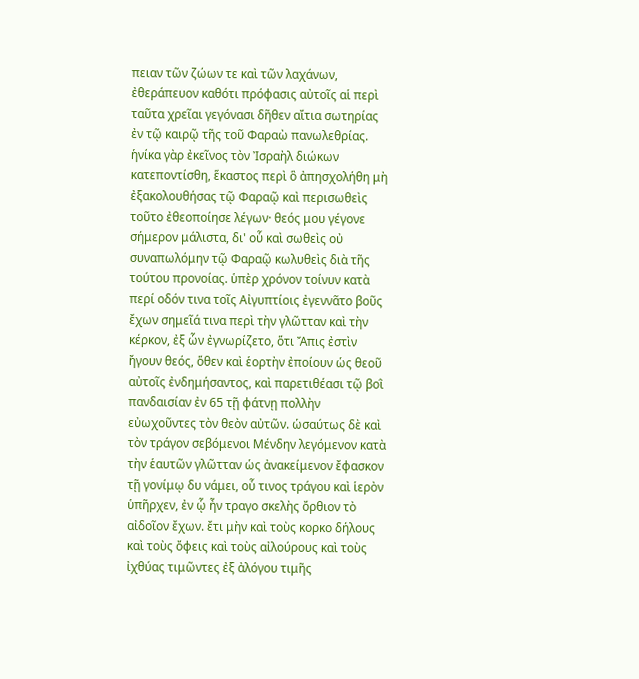πειαν τῶν ζώων τε καὶ τῶν λαχάνων, ἐθεράπευον καθότι πρόφασις αὐτοῖς αἱ περὶ ταῦτα χρεῖαι γεγόνασι δῆθεν αἴτια σωτηρίας ἐν τῷ καιρῷ τῆς τοῦ Φαραὼ πανωλεθρίας. ἡνίκα γὰρ ἐκεῖνος τὸν Ἰσραὴλ διώκων κατεποντίσθη, ἕκαστος περὶ ὃ ἀπησχολήθη μὴ ἐξακολουθήσας τῷ Φαραῷ καὶ περισωθεὶς τοῦτο ἐθεοποίησε λέγων· θεός μου γέγονε σήμερον μάλιστα, δι' οὗ καὶ σωθεὶς οὐ συναπωλόμην τῷ Φαραῷ κωλυθεὶς διὰ τῆς τούτου προνοίας. ὑπὲρ χρόνον τοίνυν κατὰ περί οδόν τινα τοῖς Αἰγυπτίοις ἐγεννᾶτο βοῦς ἔχων σημεῖά τινα περὶ τὴν γλῶτταν καὶ τὴν κέρκον, ἐξ ὧν ἐγνωρίζετο, ὅτι Ἄπις ἐστὶν ἤγουν θεός, ὅθεν καὶ ἑορτὴν ἐποίουν ὡς θεοῦ αὐτοῖς ἐνδημήσαντος, καὶ παρετιθέασι τῷ βοῒ πανδαισίαν ἐν 65 τῇ φάτνῃ πολλὴν εὐωχοῦντες τὸν θεὸν αὐτῶν. ὡσαύτως δὲ καὶ τὸν τράγον σεβόμενοι Μένδην λεγόμενον κατὰ τὴν ἑαυτῶν γλῶτταν ὡς ἀνακείμενον ἔφασκον τῇ γονίμῳ δυ νάμει, οὗ τινος τράγου καὶ ἱερὸν ὑπῆρχεν, ἐν ᾧ ἦν τραγο σκελὴς ὄρθιον τὸ αἰδοῖον ἔχων. ἔτι μὴν καὶ τοὺς κορκο δήλους καὶ τοὺς ὄφεις καὶ τοὺς αἰλούρους καὶ τοὺς ἰχθύας τιμῶντες ἐξ ἀλόγου τιμῆς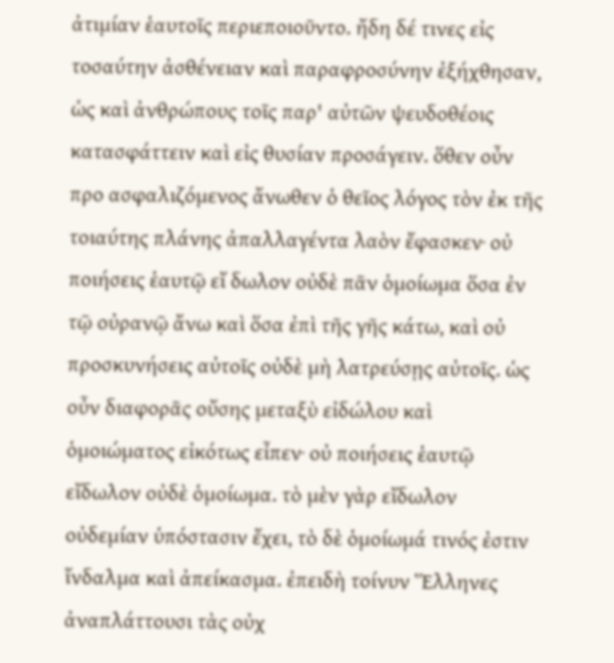ἀτιμίαν ἑαυτοῖς περιεποιοῦντο. ἤδη δέ τινες εἰς τοσαύτην ἀσθένειαν καὶ παραφροσύνην ἐξήχθησαν, ὡς καὶ ἀνθρώπους τοῖς παρ' αὐτῶν ψευδοθέοις κατασφάττειν καὶ εἰς θυσίαν προσάγειν. ὅθεν οὖν προ ασφαλιζόμενος ἄνωθεν ὁ θεῖος λόγος τὸν ἐκ τῆς τοιαύτης πλάνης ἀπαλλαγέντα λαὸν ἔφασκεν· οὐ ποιήσεις ἑαυτῷ εἴ δωλον οὐδὲ πᾶν ὁμοίωμα ὅσα ἐν τῷ οὐρανῷ ἄνω καὶ ὅσα ἐπὶ τῆς γῆς κάτω, καὶ οὐ προσκυνήσεις αὐτοῖς οὐδὲ μὴ λατρεύσῃς αὐτοῖς. ὡς οὖν διαφορᾶς οὔσης μεταξὺ εἰδώλου καὶ ὁμοιώματος εἰκότως εἶπεν· οὐ ποιήσεις ἑαυτῷ εἴδωλον οὐδὲ ὁμοίωμα. τὸ μὲν γὰρ εἴδωλον οὐδεμίαν ὑπόστασιν ἔχει, τὸ δὲ ὁμοίωμά τινός ἐστιν ἴνδαλμα καὶ ἀπείκασμα. ἐπειδὴ τοίνυν Ἕλληνες ἀναπλάττουσι τὰς οὐχ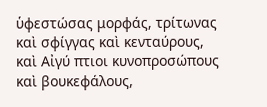ὑφεστώσας μορφάς, τρίτωνας καὶ σφίγγας καὶ κενταύρους, καὶ Αἰγύ πτιοι κυνοπροσώπους καὶ βουκεφάλους,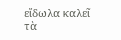εἴδωλα καλεῖ τὰ